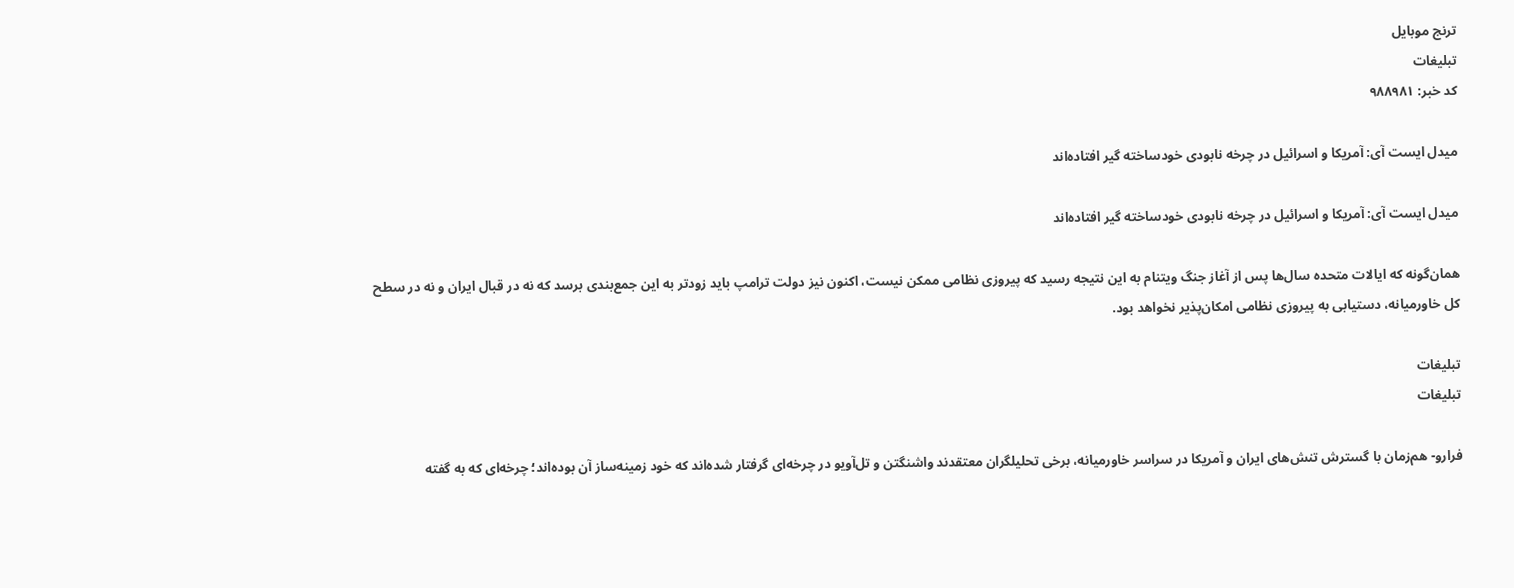ترنج موبایل
تبلیغات
کد خبر: ۹۸۸۹۸۱

میدل ایست آی: آمریکا و اسرائیل در چرخه نابودی خودساخته‌ گیر افتاده‌اند

میدل ایست آی: آمریکا و اسرائیل در چرخه نابودی خودساخته‌ گیر افتاده‌اند

همان‌گونه که ایالات متحده سال‌ها پس از آغاز جنگ ویتنام به این نتیجه رسید که پیروزی نظامی ممکن نیست، اکنون نیز دولت ترامپ باید زودتر به این جمع‌بندی برسد که نه در قبال ایران و نه در سطح کل خاورمیانه، دستیابی به پیروزی نظامی امکان‌پذیر نخواهد بود.

تبلیغات
تبلیغات

فرارو- هم‌زمان با گسترش تنش‌های ایران و آمریکا در سراسر خاورمیانه، برخی تحلیلگران معتقدند واشنگتن و تل‌آویو در چرخه‌ای گرفتار شده‌اند که خود زمینه‌ساز آن بوده‌اند؛ چرخه‌ای که به گفته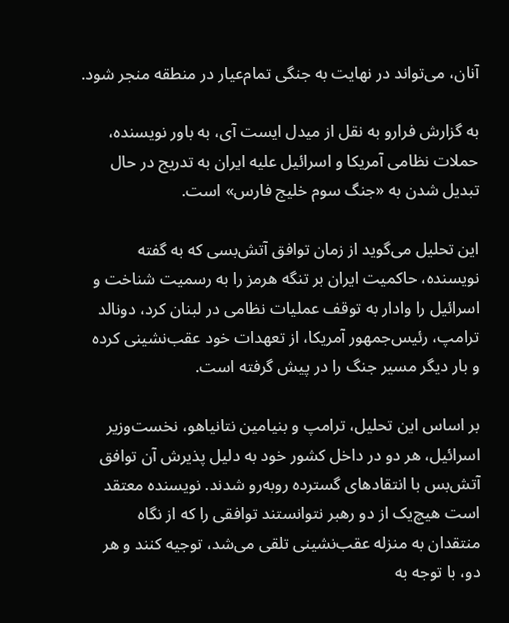آنان، می‌تواند در نهایت به جنگی تمام‌عیار در منطقه منجر شود.

به گزارش فرارو به نقل از میدل ایست آی، به باور نویسنده، حملات نظامی آمریکا و اسرائیل علیه ایران به تدریج در حال تبدیل شدن به «جنگ سوم خلیج فارس» است.

این تحلیل می‌گوید از زمان توافق آتش‌بسی که به گفته نویسنده، حاکمیت ایران بر تنگه هرمز را به رسمیت شناخت و اسرائیل را وادار به توقف عملیات نظامی در لبنان کرد، دونالد ترامپ، رئیس‌جمهور آمریکا، از تعهدات خود عقب‌نشینی کرده و بار دیگر مسیر جنگ را در پیش گرفته است.

بر اساس این تحلیل، ترامپ و بنیامین نتانیاهو، نخست‌وزیر اسرائیل، هر دو در داخل کشور خود به دلیل پذیرش آن توافق آتش‌بس با انتقادهای گسترده روبه‌رو شدند. نویسنده معتقد است هیچ‌یک از دو رهبر نتوانستند توافقی را که از نگاه منتقدان به منزله عقب‌نشینی تلقی می‌شد، توجیه کنند و هر دو، با توجه به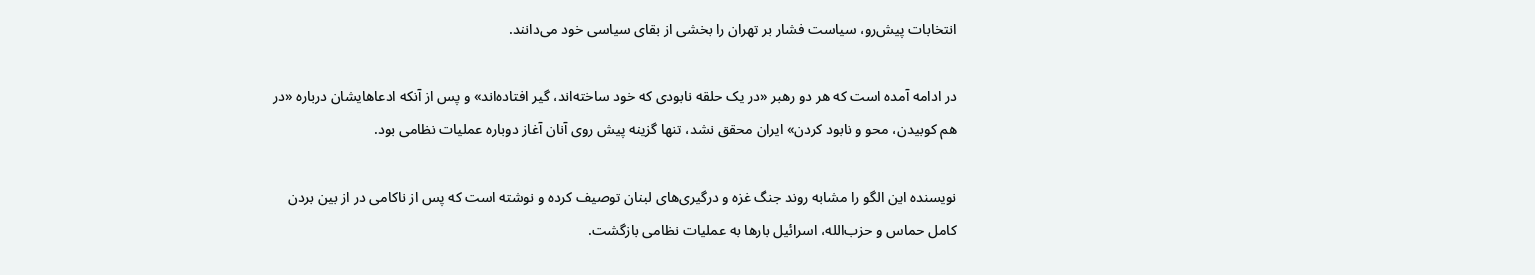انتخابات پیش‌رو، سیاست فشار بر تهران را بخشی از بقای سیاسی خود می‌دانند.

در ادامه آمده است که هر دو رهبر «در یک حلقه نابودی که خود ساخته‌اند، گیر افتاده‌اند» و پس از آنکه ادعاهایشان درباره «در هم کوبیدن، محو و نابود کردن» ایران محقق نشد، تنها گزینه پیش روی آنان آغاز دوباره عملیات نظامی بود.

نویسنده این الگو را مشابه روند جنگ غزه و درگیری‌های لبنان توصیف کرده و نوشته است که پس از ناکامی در از بین بردن کامل حماس و حزب‌الله، اسرائیل بارها به عملیات نظامی بازگشت.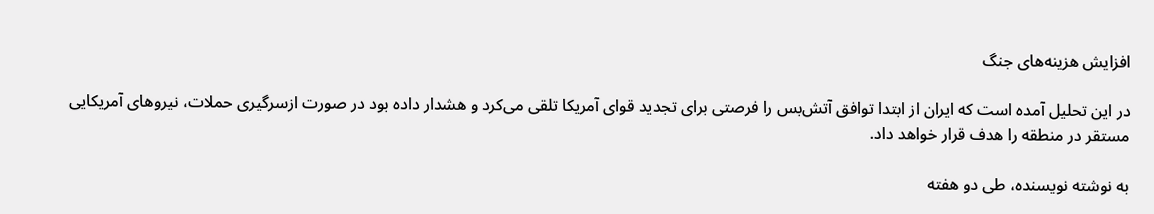افزایش هزینه‌های جنگ

در این تحلیل آمده است که ایران از ابتدا توافق آتش‌بس را فرصتی برای تجدید قوای آمریکا تلقی می‌کرد و هشدار داده بود در صورت ازسرگیری حملات، نیروهای آمریکایی مستقر در منطقه را هدف قرار خواهد داد.

به نوشته نویسنده، طی دو هفته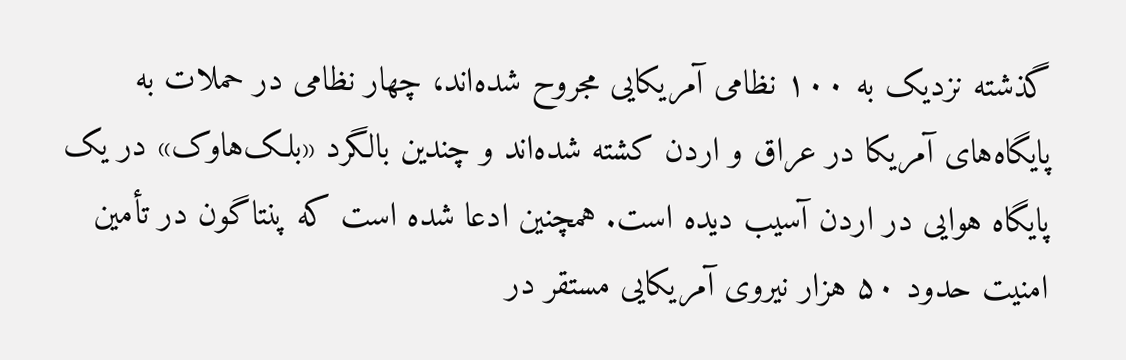گذشته نزدیک به ۱۰۰ نظامی آمریکایی مجروح شده‌اند، چهار نظامی در حملات به پایگاه‌های آمریکا در عراق و اردن کشته شده‌اند و چندین بالگرد «بلک‌هاوک» در یک پایگاه هوایی در اردن آسیب دیده است. همچنین ادعا شده است که پنتاگون در تأمین امنیت حدود ۵۰ هزار نیروی آمریکایی مستقر در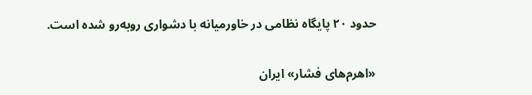حدود ۲۰ پایگاه نظامی در خاورمیانه با دشواری روبه‌رو شده است.

«اهرم‌های فشار» ایران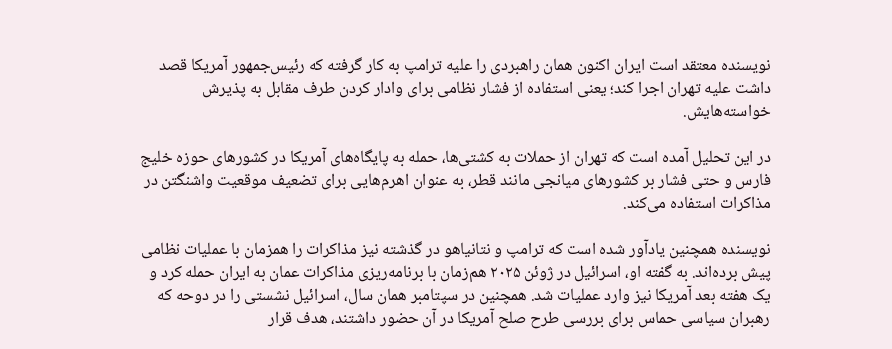نویسنده معتقد است ایران اکنون همان راهبردی را علیه ترامپ به کار گرفته که رئیس‌جمهور آمریکا قصد داشت علیه تهران اجرا کند؛ یعنی استفاده از فشار نظامی برای وادار کردن طرف مقابل به پذیرش خواسته‌هایش.

در این تحلیل آمده است که تهران از حملات به کشتی‌ها، حمله به پایگاه‌های آمریکا در کشورهای حوزه خلیج فارس و حتی فشار بر کشورهای میانجی مانند قطر، به عنوان اهرم‌هایی برای تضعیف موقعیت واشنگتن در مذاکرات استفاده می‌کند.

نویسنده همچنین یادآور شده است که ترامپ و نتانیاهو در گذشته نیز مذاکرات را همزمان با عملیات نظامی پیش برده‌اند. به گفته او، اسرائیل در ژوئن ۲۰۲۵ هم‌زمان با برنامه‌ریزی مذاکرات عمان به ایران حمله کرد و یک هفته بعد آمریکا نیز وارد عملیات شد. همچنین در سپتامبر همان سال، اسرائیل نشستی را در دوحه که رهبران سیاسی حماس برای بررسی طرح صلح آمریکا در آن حضور داشتند، هدف قرار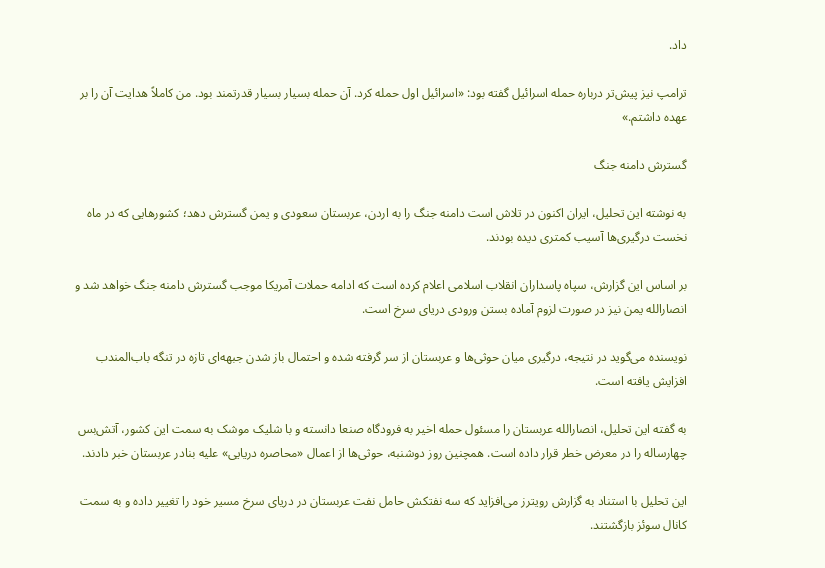داد.

ترامپ نیز پیش‌تر درباره حمله اسرائیل گفته بود: «اسرائیل اول حمله کرد. آن حمله بسیار بسیار قدرتمند بود. من کاملاً هدایت آن را بر عهده داشتم.»

گسترش دامنه جنگ

به نوشته این تحلیل، ایران اکنون در تلاش است دامنه جنگ را به اردن، عربستان سعودی و یمن گسترش دهد؛ کشورهایی که در ماه نخست درگیری‌ها آسیب کمتری دیده بودند.

بر اساس این گزارش، سپاه پاسداران انقلاب اسلامی اعلام کرده است که ادامه حملات آمریکا موجب گسترش دامنه جنگ خواهد شد و انصارالله یمن نیز در صورت لزوم آماده بستن ورودی دریای سرخ است.

نویسنده می‌گوید در نتیجه، درگیری میان حوثی‌ها و عربستان از سر گرفته شده و احتمال باز شدن جبهه‌ای تازه در تنگه باب‌المندب افزایش یافته است.

به گفته این تحلیل، انصارالله عربستان را مسئول حمله اخیر به فرودگاه صنعا دانسته و با شلیک موشک به سمت این کشور، آتش‌بس چهارساله را در معرض خطر قرار داده است. همچنین روز دوشنبه، حوثی‌ها از اعمال «محاصره دریایی» علیه بنادر عربستان خبر دادند.

این تحلیل با استناد به گزارش رویترز می‌افزاید که سه نفتکش حامل نفت عربستان در دریای سرخ مسیر خود را تغییر داده و به سمت کانال سوئز بازگشتند.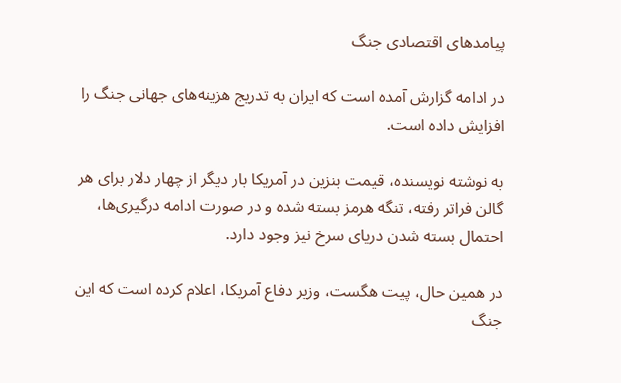پیامدهای اقتصادی جنگ

در ادامه گزارش آمده است که ایران به تدریج هزینه‌های جهانی جنگ را افزایش داده است.

به نوشته نویسنده، قیمت بنزین در آمریکا بار دیگر از چهار دلار برای هر گالن فراتر رفته، تنگه هرمز بسته شده و در صورت ادامه درگیری‌ها، احتمال بسته شدن دریای سرخ نیز وجود دارد.

در همین حال، پیت هگست، وزیر دفاع آمریکا، اعلام کرده است که این جنگ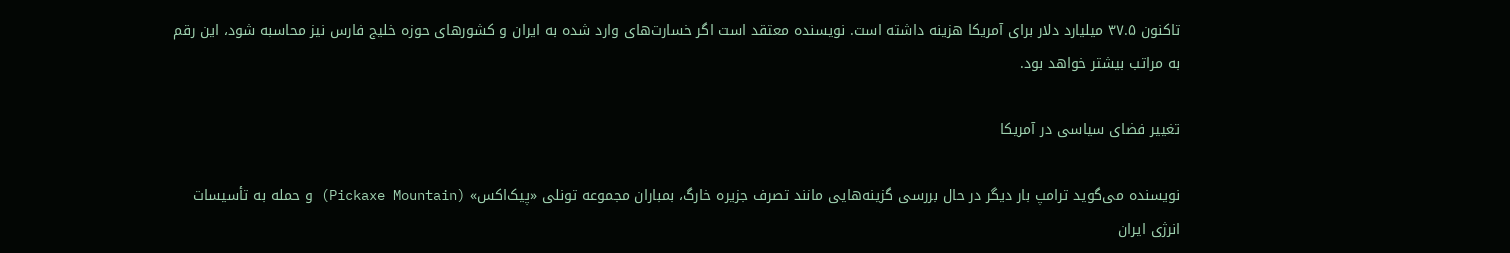تاکنون ۳۷.۵ میلیارد دلار برای آمریکا هزینه داشته است. نویسنده معتقد است اگر خسارت‌های وارد شده به ایران و کشورهای حوزه خلیج فارس نیز محاسبه شود، این رقم به مراتب بیشتر خواهد بود.

تغییر فضای سیاسی در آمریکا

نویسنده می‌گوید ترامپ بار دیگر در حال بررسی گزینه‌هایی مانند تصرف جزیره خارگ، بمباران مجموعه تونلی «پیک‌اکس» (Pickaxe Mountain) و حمله به تأسیسات انرژی ایران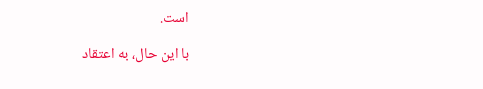است.

با این حال، به اعتقاد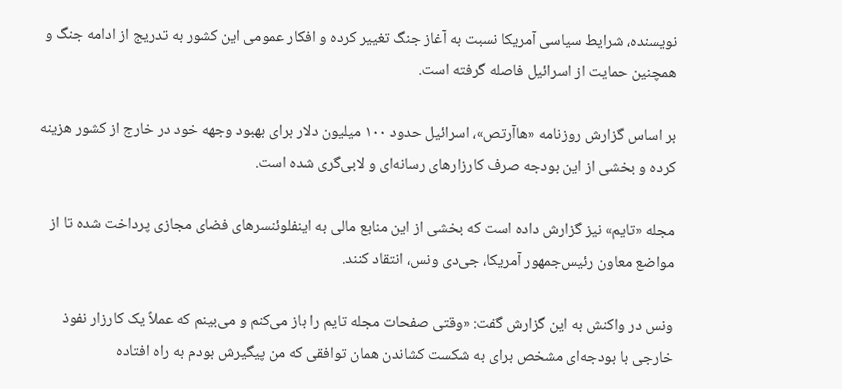نویسنده، شرایط سیاسی آمریکا نسبت به آغاز جنگ تغییر کرده و افکار عمومی این کشور به تدریج از ادامه جنگ و همچنین حمایت از اسرائیل فاصله گرفته است.

بر اساس گزارش روزنامه «هاآرتص»، اسرائیل حدود ۱۰۰ میلیون دلار برای بهبود وجهه خود در خارج از کشور هزینه کرده و بخشی از این بودجه صرف کارزارهای رسانه‌ای و لابی‌گری شده است.

مجله «تایم» نیز گزارش داده است که بخشی از این منابع مالی به اینفلوئنسرهای فضای مجازی پرداخت شده تا از مواضع معاون رئیس‌جمهور آمریکا، جی‌دی ونس، انتقاد کنند.

ونس در واکنش به این گزارش گفت: «وقتی صفحات مجله تایم را باز می‌کنم و می‌بینم که عملاً یک کارزار نفوذ خارجی با بودجه‌ای مشخص برای به شکست کشاندن همان توافقی که من پیگیرش بودم به راه افتاده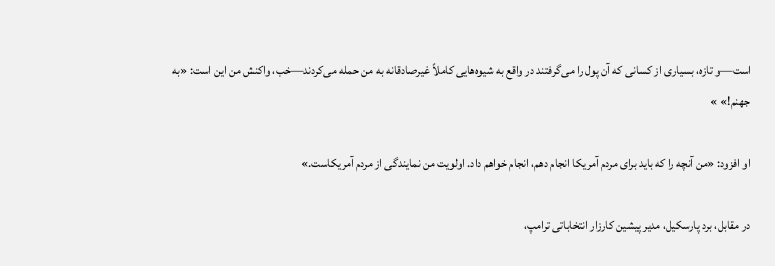است—و تازه، بسیاری از کسانی که آن پول را می‌گرفتند در واقع به شیوه‌هایی کاملاً غیرصادقانه به من حمله می‌کردند—خب، واکنش من این است: «به جهنم!» »

او افزود: «من آنچه را که باید برای مردم آمریکا انجام دهم، انجام خواهم داد. اولویت من نمایندگی از مردم آمریکاست.»

در مقابل، برد پارسکیل، مدیر پیشین کارزار انتخاباتی ترامپ،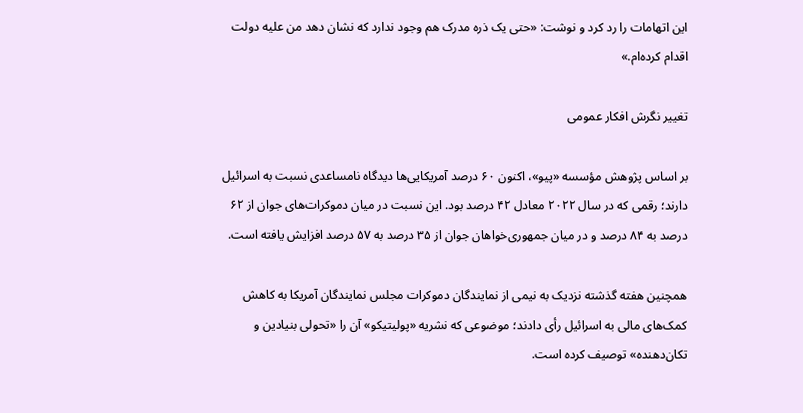این اتهامات را رد کرد و نوشت: «حتی یک ذره مدرک هم وجود ندارد که نشان دهد من علیه دولت اقدام کرده‌ام.»

تغییر نگرش افکار عمومی

بر اساس پژوهش مؤسسه «پیو»، اکنون ۶۰ درصد آمریکایی‌ها دیدگاه نامساعدی نسبت به اسرائیل دارند؛ رقمی که در سال ۲۰۲۲ معادل ۴۲ درصد بود. این نسبت در میان دموکرات‌های جوان از ۶۲ درصد به ۸۴ درصد و در میان جمهوری‌خواهان جوان از ۳۵ درصد به ۵۷ درصد افزایش یافته است.

همچنین هفته گذشته نزدیک به نیمی از نمایندگان دموکرات مجلس نمایندگان آمریکا به کاهش کمک‌های مالی به اسرائیل رأی دادند؛ موضوعی که نشریه «پولیتیکو» آن را «تحولی بنیادین و تکان‌دهنده» توصیف کرده است.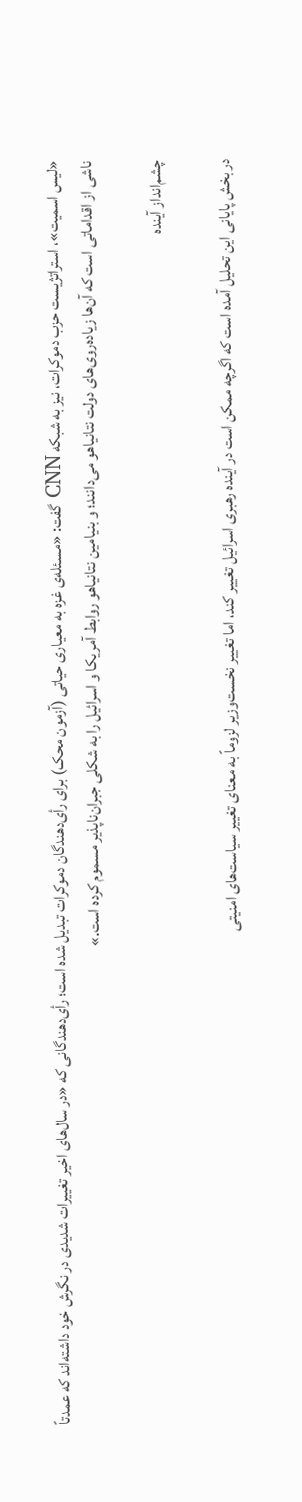«لیس اسمیت»، استراتژیست حزب دموکرات، نیز به شبکه CNN گفت: «مسئله‌ی غزه به معیاری حیاتی (آزمون محک) برای رأی‌دهندگان دموکرات تبدیل شده است؛ رأی‌دهندگانی که «در سال‌های اخیر تغییرات شدیدی در نگرش خود داشته‌اند که عمدتاً ناشی از اقداماتی است که آن‌ها زیاده‌روی‌های دولت نتانیاهو می‌دانند؛ و بنیامین نتانیاهو روابط آمریکا و اسرائیل را به شکلی جبران‌ناپذیر مسموم کرده است.»

چشم‌انداز آینده

در بخش پایانی این تحلیل آمده است که اگرچه ممکن است در آینده رهبری اسرائیل تغییر کند، اما تغییر نخست‌وزیر لزوماً به معنای تغییر سیاست‌های امنیتی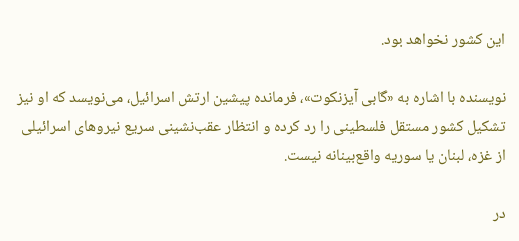این کشور نخواهد بود.

نویسنده با اشاره به «گابی آیزنکوت»، فرمانده پیشین ارتش اسرائیل، می‌نویسد که او نیز تشکیل کشور مستقل فلسطینی را رد کرده و انتظار عقب‌نشینی سریع نیروهای اسرائیلی از غزه، لبنان یا سوریه واقع‌بینانه نیست.

در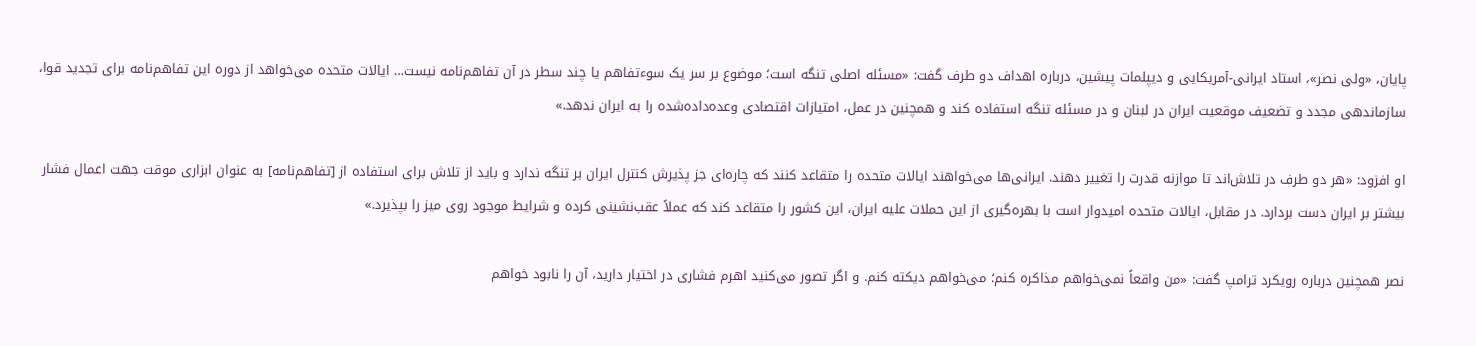پایان، «ولی نصر»، استاد ایرانی-آمریکایی و دیپلمات پیشین، درباره اهداف دو طرف گفت: «مسئله اصلی تنگه است؛ موضوع بر سر یک سوءتفاهم یا چند سطر در آن تفاهم‌نامه نیست… ایالات متحده می‌خواهد از دوره این تفاهم‌نامه برای تجدید قوا، سازماندهی مجدد و تضعیف موقعیت ایران در لبنان و در مسئله تنگه استفاده کند و همچنین در عمل، امتیازات اقتصادی وعده‌داده‌شده را به ایران ندهد.»

او افزود: «هر دو طرف در تلاش‌اند تا موازنه قدرت را تغییر دهند. ایرانی‌ها می‌خواهند ایالات متحده را متقاعد کنند که چاره‌ای جز پذیرش کنترل ایران بر تنگه ندارد و باید از تلاش برای استفاده از [تفاهم‌نامه] به عنوان ابزاری موقت جهت اعمال فشار بیشتر بر ایران دست بردارد. در مقابل، ایالات متحده امیدوار است با بهره‌گیری از این حملات علیه ایران، این کشور را متقاعد کند که عملاً عقب‌نشینی کرده و شرایط موجود روی میز را بپذیرد.»

نصر همچنین درباره رویکرد ترامپ گفت: «من واقعاً نمی‌خواهم مذاکره کنم؛ می‌خواهم دیکته کنم. و اگر تصور می‌کنید اهرم فشاری در اختیار دارید، آن را نابود خواهم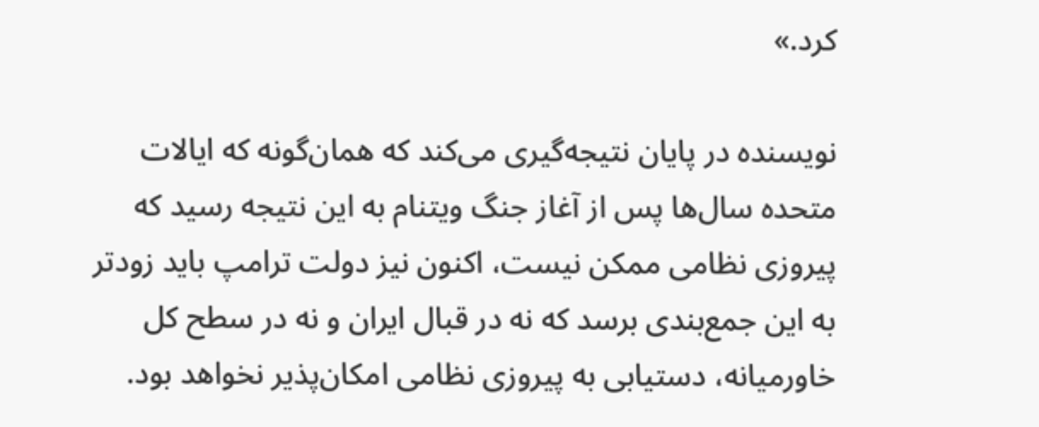کرد.»

نویسنده در پایان نتیجه‌گیری می‌کند که همان‌گونه که ایالات متحده سال‌ها پس از آغاز جنگ ویتنام به این نتیجه رسید که پیروزی نظامی ممکن نیست، اکنون نیز دولت ترامپ باید زودتر به این جمع‌بندی برسد که نه در قبال ایران و نه در سطح کل خاورمیانه، دستیابی به پیروزی نظامی امکان‌پذیر نخواهد بود.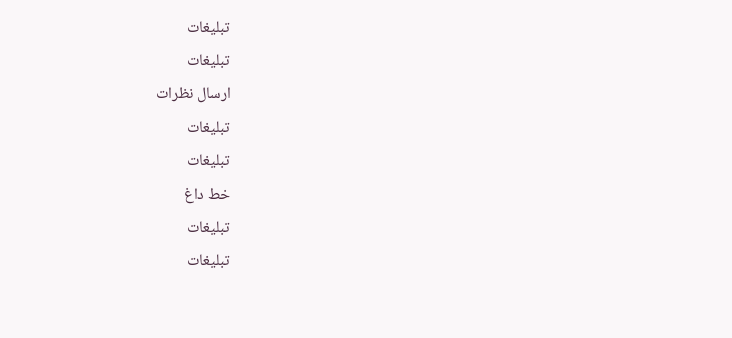تبلیغات
تبلیغات
ارسال نظرات
تبلیغات
تبلیغات
خط داغ
تبلیغات
تبلیغات